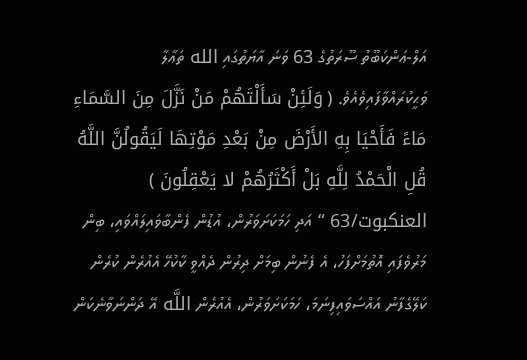އަލް-ޢަންކަބޫތު ސޫރަތުގެ 63 ވަނަ އާޔަތުގައި الله ތަޢާލާ ވަޙީކުރައްވާފައިވެއެވެ. ( وَلَئِنْ سَأَلْتَهُمْ مَنْ نَزَّلَ مِنَ السَّمَاءِ مَاءً فَأَحْيَا بِهِ الأَرْضَ مِنْ بَعْدِ مَوْتِهَا لَيَقُولُنَّ اللَّهُ قُلِ الْحَمْدُ لِلَّهِ بَلْ أَكْثَرُهُمْ لا يَعْقِلُونَ ) العنكبوت/63 “ އަދި ހަމަކަށަވަރުން، އުޑުން ފެންބާވައިލައްވައި، ބިން މަރުވެފައި އޮތުމަށްފަހު، އެ ފެނުން ބިމަށް ދިރުން ދެއްވީ ކާކުހޭ އެއުރެން ކުރެން ކަލޭގެފާނު އައްސަވައިފިނަމަ، ހަމަކަށަވަރުން، އެއުރެން اللَّه އޭ ދަންނަވާނެކަން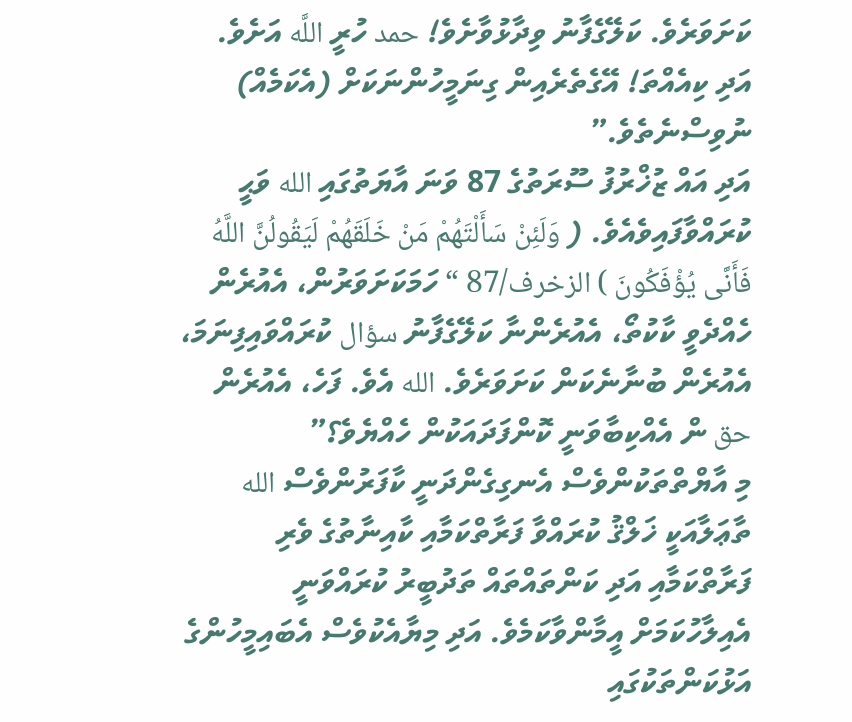ކަށަވަރެވެ. ކަލޭގެފާނު ވިދާޅުވާށެވެ! حمد ހުރީ اللَّه އަށެވެ. އަދި ކިއެއްތަ! އޭގެތެރެއިން ގިނަމީހުންނަކަށް (އެކަމެއް) ނުވިސްނެތެވެ.”
އަދި އައް ޒުޚްރުފު ސޫރަތުގެ 87 ވަނަ އާޔަތުގައި الله ވަޙީ ކުރައްވާފައިވެއެވެ. ( وَلَئِنْ سَأَلْتَهُمْ مَنْ خَلَقَهُمْ لَيَقُولُنَّ اللَّهُ فَأَنَّى يُؤْفَكُونَ ) الزخرف/87 “ ހަމަކަށަވަރުން، އެއުރެން ހެއްދެވީ ކާކުތޯ، އެއުރެންނާ ކަލޭގެފާނު سؤال ކުރައްވައިފިނަމަ، އެއުރެން ބުނާނެކަން ކަށަވަރެވެ. الله އެވެ. ފަހެ، އެއުރެން حق ން އެއްކިބާވަނީ ކޮންފަދައަކުން ހެއްޔެވެ؟”
މި އާޔްތްތަކުންވެސް އެނގިގެންދަނީ ކާފަރުންވެސް الله ތާޢަލާއަކީ ޚަލްޤު ކުރައްވާ ފަރާތްކަމާއި ކާއިނާތުގެ ވެރި ފަރާތްކަމާއި އަދި ކަންތައްތައް ތަދުބީރު ކުރައްވަނީ އެއިލާހުކަމަށް އީމާންވާކަމެވެ. އަދި މިޔާއެކުވެސް އެބައިމީހުންގެ އަޅުކަންތަކުގައި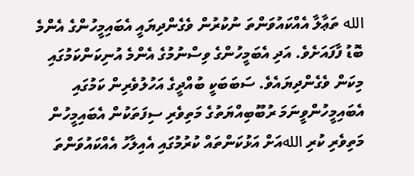الله ތަޢާލާ އެއްކައުވަންތަ ނުކުރުން ވެގެންދިޔައީ އެބައިމީހުންގެ އެންމެ ބޮޑު ފާފައަށެވެ. އަދި އެބަމީހުންގެ ވިސްނުމުގެ އެންމެ އުނިކަންކަމުގައި މިކަން ވެގެންދިޔައެވެ. ސަބަބަކީ ބުއްދީގެ އަހުލުވެރިން ކަމުގައި އެބައިމީހުންވީނަމަ ރުބޫބިއްޔަތުގެ މަތިވެރި ސިފަތަކުން އެބައިމީހުން މަތިވެރި ކުރި اللهއަށް އަޅުކަންތައް ކުރުމުގައި އެއިލާހު އެއްކައުވަންތަ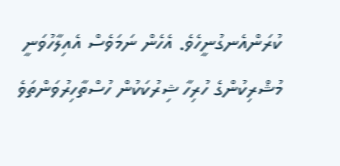ކުރަންއެނގުނީހެވެ. އެހެން ނަމަވެސް އެއިލާހުވަނީ މުޝްރިކުންގެ ހުރިހާ ޝިރުކަކުން ހުސްތާހިރުވަންތަވެ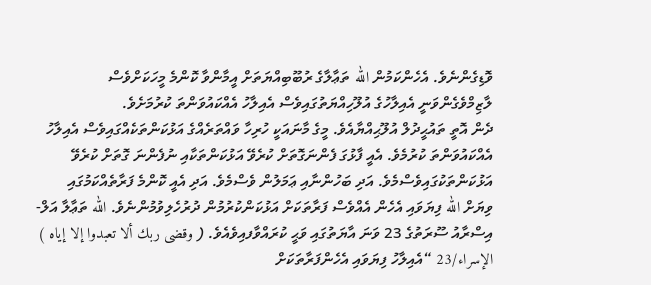ވޮޑިގެންނެވެ. އެހެންކަމުން الله ތަޢާލާގެ ރުބޫބިއްޔަތަށް އީމާންވާ ކޮންމެ މީހަކަށްވެސް ލާޒިމްވެގެންވަނީ އެއިލާހުގެ އުލޫހިއްޔަތުގައިވެސް އެއިލާހު އެއްކައުވަންތަ ކުރުމަށެވެ.
ދެން އޮތީ ތައުޙީދުލް އުލޫޙިއްޔާއެވެ. މީގެ މާނައަކީ ހުރިހާ ވައްތަރެއްގެ އަޅުކަންތަކެއްގައިވެސް އެއިލާހު އެއްކައުވަންތަ ކުރުމެވެ. އެއީ ފާޅުގަ ފެންނަގޮތަށް ކުރެވޭ އަޅުކަންތަކާއި ނުފެންނަ ގޮތަށް ކުރެވޭ އަޅުކަންތަކުގައިވެސްމެވެ. އަދި ބަހުންނާއި ޢަމަލުން ވެސްމެވެ. އަދި އެއީ ކޮންމެ ފަރާތެއްކަމުގައި ވިޔަށް الله ފިޔަވައި އެހެން އެއްވެސް ފަރާތަކަށް އަޅުކަންކުރުމުން ދުރުހެލިވުމުންނެވެ. الله ތަޢާލާ އަލް-އިސްރާއު ސޫރަތުގެ 23 ވަނަ އާޔަތުގައި ވަޙީ ކުރައްވާފއިވެއެވެ. ( وقضى ربك ألا تعبدوا إلا إياه ) الإسراء/23 “އެއިލާހު ފިޔަވައި އެހެންފަރާތަކަށް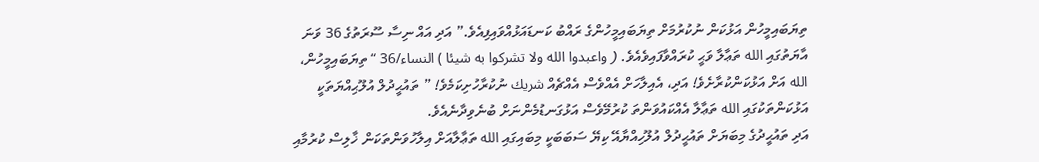ތިޔަބައިމީހުން އަޅުކަން ނުކުރުމަށް ތިޔަބައިމީހުންގެ ރައްބު ކަނޑައަޅުއްވައިފިއެވެ.” އަދި އައް ނިސާ ސޫރަތުގެ 36 ވަނަ އާޔަތުގައި الله ތަޢާލާ ވަޙީ ކުރައްވާފައިވެއެވެ. ( واعبدوا الله ولا تشركوا به شيئا ) النساء/36 “ ތިޔަބައިމީހުން، الله އަށް އަޅުކަންކުރާށެވެ! އަދި، އެއިލާހަށް އެއްވެސް އެއްޗެއް شريك ނުކުރާހުށިކަމެވެ! ” ތައުޙީދުލް އުލޫޙިއްޔަތަކީ އަޅުކަންތަކުގައި الله ތަޢާލާ އެއްކައުވަންތަ ކުރުމޭވެސް އަޅުގަނޑުމެންނަށް ބުނެވިދާނެއެވެ.
އަދި ތައުޙީދުގެ މިބަޔަށް ތައުޙީދުލް އުލޫހިއްޔާއޭ ކިޔޭ ސަބަބަކީ މިބައިގައި الله ތަޢާލާއަށް އިލާހުވަންތަކަން ޚާލިސް ކުރުމާއި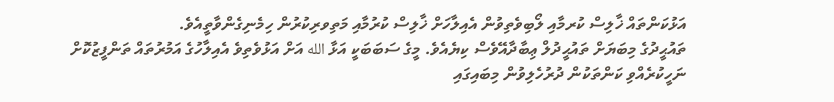އަޅުކަންތައް ޚާލިސް ކުރމާއި ލޯބިވެތިވުން އެއިލާހަށް ޚާލިސް ކުރުމާއި މަތިވރިކުރުން ހިމެނިގެންވާތީއެވެ.
ތައުޙީދުގެ މިބަޔަށް ތައުޙީދުލް ޢިބާދާއޭވެސް ކިޔެއެވެ. މީގެ ސަބަބަކީ އަޅާ الله އަށް އަޅުވެތިވެ އެއިލާހުގެ އަމުރުތައް ތަންފީޒުކޮށް ނަހީކުރެއްވި ކަންތަކުން ދުރުހެލިވުން މިބައިގައި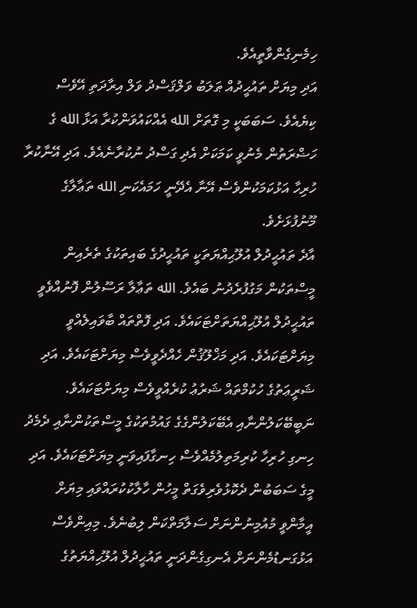ހިމެނިގެންވާތީއެވެ.
އަދި މިޔަށް ތައުޙީދުއް ޠަލަބު ވަލްޤަސްދު ވަލް އިރާދަތި އޭވެސް ކިޔެއެވެ. ސަބަބަކީ މި ގޮތަށް الله އެއްކައުވަންކުރާ އަޅާ الله ގެ ހަޟްރަތުން މެނުވީ ކަމަކަށް އެދި ގަސްދު ނުކުރާނެއެވެ. އަދި އޭނާކުރާ ހުރިހާ އަޅުކަމަކުންވެސް އޭނާ އެދޭނީ ހަމައެކަނި الله ތަޢާލާގެ މޫނުފުޅަށެވެ.
އާދެ ތައުޙީދުލް އުލޫޙިއްޔަތަކީ ތައުޙީދުގެ ބައިތަކުގެ ތެރެއިން މީސްތަކުން މަގުފުރެދުނު ބައެވެ. الله ތަޢާލާ ރަސޫލުން ފޮނުއްވެވީ ތައުޙީދުލް އުލޫޙިއްޔަތަށްޓަކައެވެ. އަދި ފޮތްތައް ބާވައިލެއްވީ މިޔަށްޓަކައެވެ. އަދި މަޚްލޫޤުން ހެއްދެވީވެސް މިޔަށްޓަކައެވެ. އަދި ޝަރީޢަތުގެ ހުކުމްތައް ޝަރުޢު ކުރެއްވީވެސް މިޔަށްޓަކައެވެ. ނަބީބޭކަލުންނާއި އެބޭކަލުންގެގެ ގައުމުތަކުގެ މީސްތަކުންނާއި ދެމެދު ހިނގި ހުރިހާ ކުރިމަތިލުމެއްވެސް ހިނގާފައިވަނީ މިޔަށްޓަކައެވެ. އަދި މީގެ ސަބަބުން ދެކޮޅުވެރިވެގަތް މީހުން ހާލާކުކުރައްވައި މިޔަށް އީމާންވީ މުއުމިނުންނަށް ސަލާމަތްކަން ލިބުނެވެ. މިއިންވެސް އަޅުގަނޑުމެންނަށް އެނގިގެންދަނީ ތައުޙީދުލް އުލޫޙިއްޔަތުގެ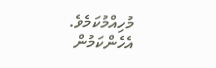މުހިއްމުކަމެވެ.
އެހެންކަމުން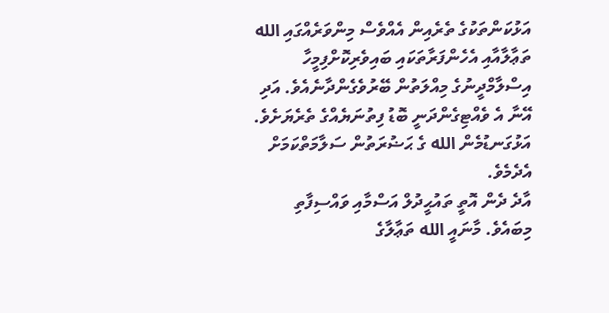އަޅުކަންތަކުގެ ތެރެއިން އެއްވެސް މިންވަރެއްގައި الله ތަޢާލާއާއި އެހެންފަރާތަކައި ބައިވެރިކޮށްފިމީހާ އިސްލާމްދީނުގެ މިއްލަތުން ބޭރުވެގެންދާނެއެވެ. އަދި އޭނާ އެ ވެއްޓިގެންދަނީ ބޮޑު ފިތުނަޔެއްގެ ތެރެޔަށެވެ. އަޅުގަނޑުމެން الله ގެ ޙަޟުރަތުން ސަލާމަތްކަމަށް އެދެމެވެ.
އާދެ ދެން އޮތީ ތައުޙީދުލް އަސްމާއި ވައްސިފާތި މިބައެވެ. މާނައީ الله ތަޢާލާގެ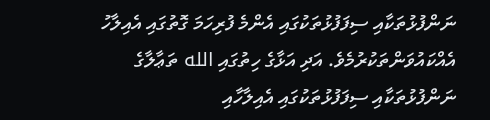ނަންފުޅުތަކާއި ސިފަފުޅުތަކުގައި އެންމެ ފުރިހަމަ ގޮތުގައި އެއިލާހު އެއްކައުވަންތަކުރުމެވެ. އަދި އަޅާގެ ހިތުގައި الله ތަޢާލާގެ ނަންފުޅުތަކާއި ސިފަފުޅުތަކުގައި އެއިލާހާއި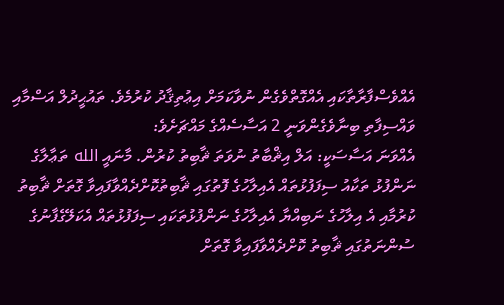އެއްވެސްފާރާތާކައި އެއްގޮތްވެގެން ނުވާކަމަށް އިޢުތިޤާދު ކުރުމެވެ. ތައުޙީދުލް އަސްމާއި ވައްސިފާތި ބިނާވެގެންވަނީ 2 އަސާސެއްގެ މައްޗަށެވެ:
އެއްވަނަ އަސާސަކީ: އަލް އިޘްބާތު ނުވަތަ ޘާބިތު ކުރުން. މާނައީ الله ތަޢާލާގެ ނަންފުޅު ތަކާއު ސިފަފުޅުތައް އެއިލާހުގެ ފޮތުގައި ޘާބިތުކޮށްދެއްވާފައިވާ ގޮތަށް ޘާބިތު ކުރުމާއި އެ އިލާހުގެ ނަބިއްޔާ އެއިލާހުގެ ނަންފުޅުތަކައި ސިފަފުޅުތައް އެކަލޭގެފާނުގެ ސުންނަތުގައި ޘާބިތު ކޮށްދެއްވާފައިވާ ގޮތަށް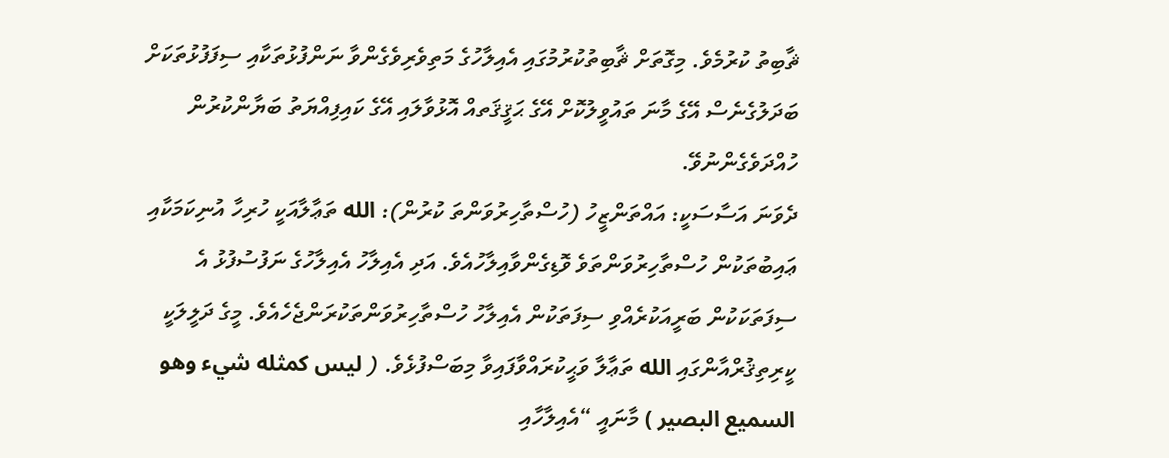ޘާބިތު ކުރުމެވެ. މިގޮތަށް ޘާބިތުކުރުމުގައި އެއިލާހުގެ މަތިވެރިވެގެންވާ ނަންފުޅުތަކާއި ސިފަފުޅުތަކަށް ބަދަލުގެނެސް އޭގެ މާނަ ތައުވީލުކޮށް އޭގެ ޙަޤީޤަތއް އޮޅުވާލައި އޭގެ ކައިފިއްޔަތު ބަޔާންކުރުން ހުއްދަވެގެންނުވޭ.
ދެވަނަ އަސާސަކީ: އައްތަންޒީހު (ހުސްތާހިރުވަންތަ ކުރުން): الله ތަޢާލާއަކީ ހުރިހާ އުނިކަމަކާއި ޢައިބުތަކުން ހުސްތާހިރުވަންތަވެ ވޮޑިގެންވާއިލާހުއެވެ. އަދި އެއިލާހު އެއިލާހުގެ ނަފުސުފުޅު އެ ސިފަތަކަކުން ބަރީއަކުރެއްވި ސިފަތަކުން އެއިލާހު ހުސްތާހިރުވަންތަކުރަންޖެހެއެވެ. މީގެ ދަލީލަކީ ކީރިތިޤުރްއާންގައި الله ތަޢާލާ ވަޙީކުރައްވާފައިވާ މިބަސްފުޅެވެ. ( ليس كمثله شيء وهو السميع البصير ) މާނައީ “އެއިލާހާއި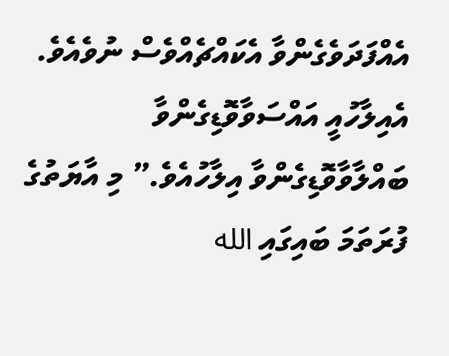އެއްފަދަވެގެންވާ އެކައްޗެއްވެސް ނުވެއެވެ. އެއިލާހުއީ އައްސަވާވޮޑިގެންވާ ބައްލާވާވޮޑިގެންވާ އިލާހުއެވެ.” މި އާޔަތުގެ ފުރަތަމަ ބައިގައި الله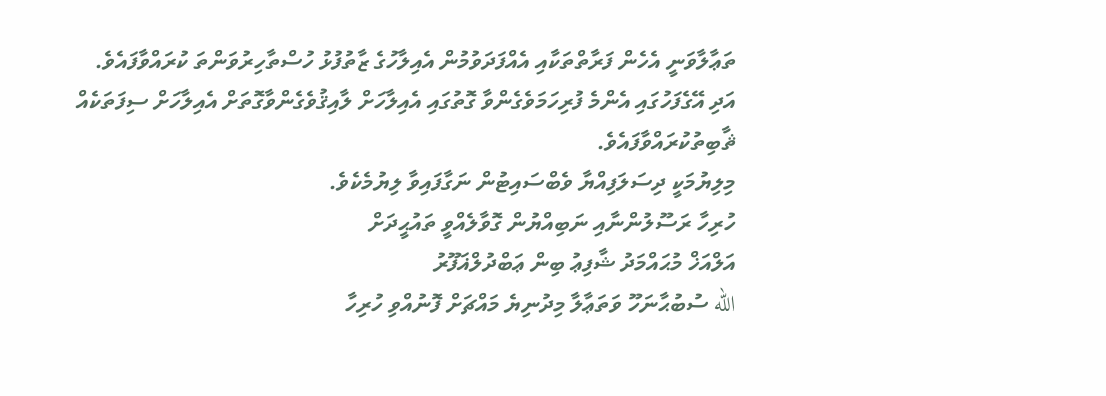ތަޢާލާވަނީ އެހެން ފަރާތްތަކާއި އެއްފަދަވުމުން އެއިލާހުގެ ޒާތުފުޅު ހުސްތާހިރުވަންތަ ކުރައްވާފައެވެ. އަދި އޭގެފަހުގައި އެންމެ ފުރިހަމަވެގެންވާ ގޮތުގައި އެއިލާހަށް ލާއިޤުވެގެންވާގޮތަށް އެއިލާހަށް ސިފަތަކެއް ޘާބިތުކުރައްވާފައެވެ.
މިލިޔުމަކީ ދިސަލަފިއްޔާ ވެބްސައިޓުން ނަގާފައިވާ ލިޔުމެކެވެ.
ހުރިހާ ރަސޫލުންނާއި ނަބިއްޔުން ގޮވާލެއްވީ ތައުޙީދަށް
އަލްއަޚް މުޙައްމަދު ޝާފިޢު ބިން ޢަބްދުލްޣަފޫރު
الله ސުބުޙާނަހޫ ވަތަޢާލާ މިދުނިޔެ މައްޗަށް ފޮނުއްވި ހުރިހާ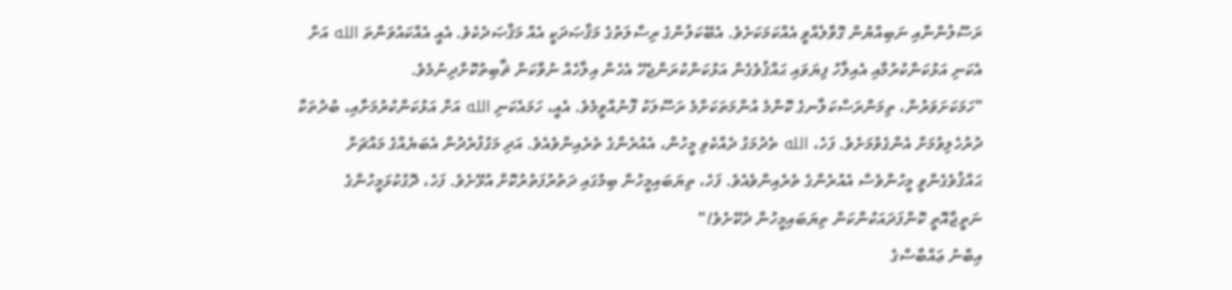ރަސޫލުންނާއި ނަބިއްޔުން ގޮވާލެއްވީ އެއްކަމަކަށެވެ. އެބޭކަލުންގެ ރިސާލަތުގެ މަޤްޞަދަކީ އެއް މަޤްޞަދެކެވެ. އެއީ އެއްކައުވަންތަ الله އަށް އެކަނި އަޅުކަންކުރުމާއި އެއިލާހު ފިޔަވައި ޙައްޤުވެގެން އަޅުކަންކުރަންޖެހޭ އެހެން އިލާހެއް ނުވާކަން ޘާބިތުކޮށްދިނުމެވެ.
"ހަމަކަށަވަރުން، ތިމަންރަސްކަލާނގެ ކޮންމެ އުންމަތަކަށްމެ ރަސޫލަކު ފޮނުއްވީމެވެ. އެއީ، ހަމައެކަނި الله އަށް އަޅުކަންކުރުމަށާއި، ބުދުތަކާ ދުރުހެލިވުމަށް އެންގެވުމަށެވެ. ފަހެ، الله ތެދުމަގު ދެއްކެވި މީހުން، އެއުރެންގެ ތެރެއިންވެއެވެ. އަދި މަގުފުރެދުން އެބަޔެއްގެ މައްޗަށް ޙައްޤުވެގެންވީ މީހުންވެސް އެއުރެންގެ ތެރެއިންވެއެވެ. ފަހެ، ތިޔަބައިމީހުން ބިމުގައި ދަތުރުފަތުރުކޮށް އުޅޭށެވެ. ފަހެ، ދޮގުކުޅަމީހުންގެ ނަތީޖާއޮތީ ކޮންފަދައަކުންކަން ތިޔަބައިމީހުން ދެކޭށެވެ!"
އިބްނު ޢައްބާސްގެ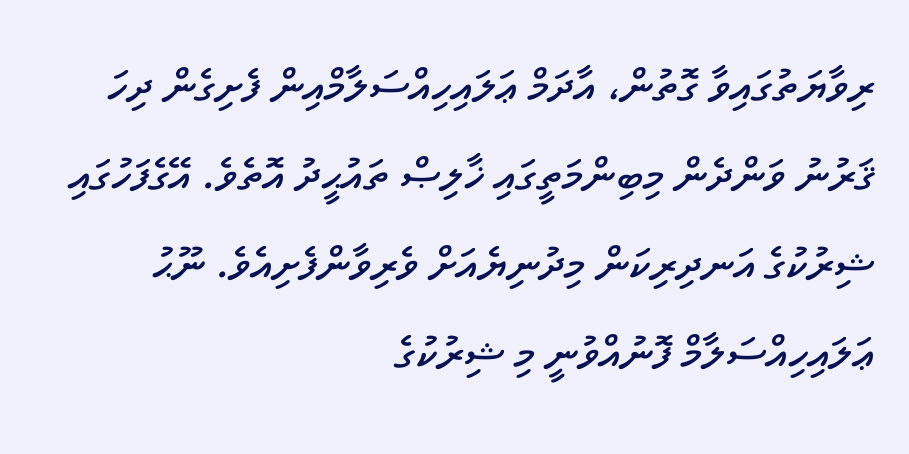ރިވާޔަތުގައިވާ ގޮތުން، އާދަމް ޢަލައިހިއްސަލާމްއިން ފެށިގެން ދިހަ ޤަރުނު ވަންދެން މިބިންމަތީގައި ޚާލިޞް ތައުޙީދު އޮތެވެ. އޭގެފަހުގައި ޝިރުކުގެ އަނދިރިކަން މިދުނިޔެއަށް ވެރިވާންފެށިއެވެ. ނޫޙު ޢަލައިހިއްސަލާމް ފޮނުއްވުނީ މި ޝިރުކުގެ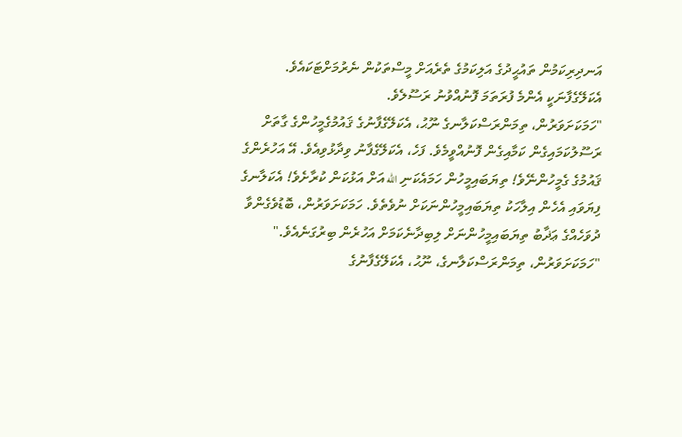އަނދިރިކަމުން ތައުޙީދުގެ އަލިކަމުގެ ތެރެއަށް މީސްތަކުން ނެރުމަށްޓަކައެވެ. އެކަލޭގެފާނަކީ އެންމެ ފުރަތަމަ ފޮނުއްވުނު ރަސޫލެވެ.
"ހަމަކަށަވަރުން، ތިމަންރަސްކަލާނގެ ނޫޙު، އެކަލޭގެފާނުގެ ޤައުމުގެމީހުންގެ ގާތަށް ރަސޫލުކަމައިގެން ކަމާއިގެން ފޮނުއްވީމެވެ. ފަހެ، އެކަލޭގެފާނު ވިދާޅުވިއެވެ. އޭ އަހުރެންގެ ޤައުމުގެ ގެމީހުންނޭވެ! ތިޔަބައިމީހުން ހަމައެކަނި الله އަށް އަޅުކަން ކުރާށެވެ! އެކަލާނގެ ފިޔަވައި އެހެން އިލާހަކު ތިޔަބައިމީހުންނަކަށް ނުވެތެވެ. ހަމަކަށަވަރުން، ބޮޑުވެގެންވާ ދުވަހެއްގެ ޢަޛާބު ތިޔަބައިމީހުންނަށް ލިބިދާނެކަމަށް އަހުރެން ބިރުގަނެއެވެ."
"ހަމަކަށަވަރުން، ތިމަންރަސްކަލާނގެ، ނޫޙު، އެކަލޭގެފާނުގެ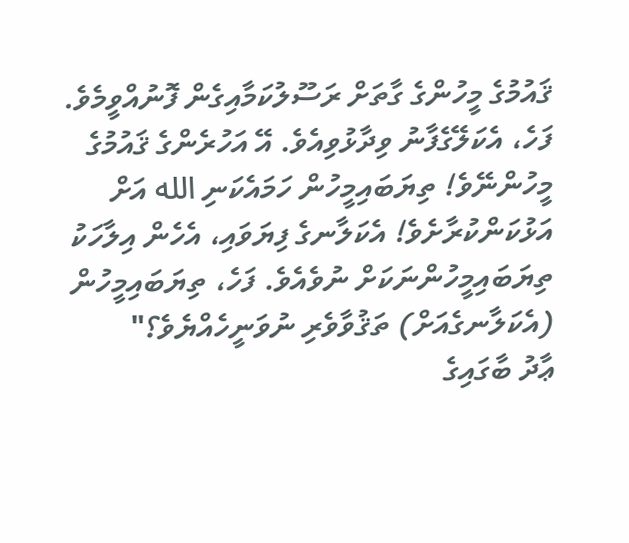ޤައުމުގެ މީހުންގެ ގާތަށް ރަސޫލުކަމާއިގެން ފޮނުއްވީމެވެ. ފަހެ، އެކަލޭގެފާނު ވިދާޅުވިއެވެ. އޭ އަހުރެންގެ ޤައުމުގެ މީހުންނޭވެ! ތިޔަބައިމީހުން ހަމައެކަނި الله އަށް އަޅުކަންކުރާށެވެ! އެކަލާނގެ ފިޔަވައި، އެހެން އިލާހަކު ތިޔަބައިމީހުންނަކަށް ނުވެއެވެ. ފަހެ، ތިޔަބައިމީހުން (އެކަލާނގެއަށް) ތަޤުވާވެރި ނުވަނީހެއްޔެވެ؟"
ޢާދު ބާގައިގެ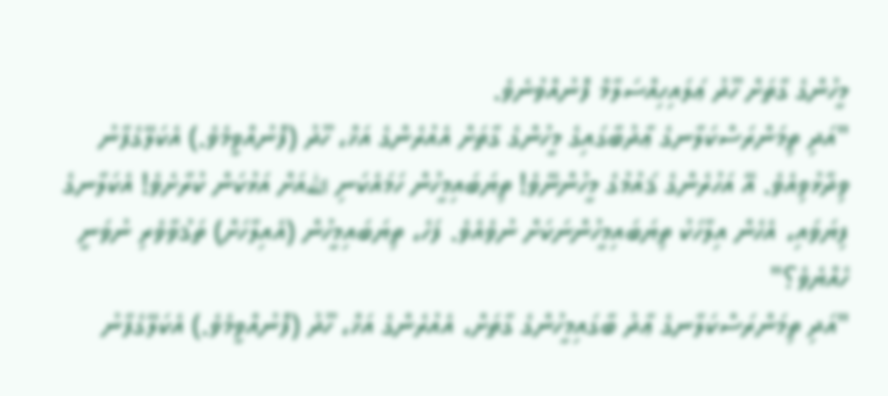މީހުންގެ ގާތަށް ހޫދު ޢަލައިހިއްސަލާމް ފޮނުއްވުނެވެ.
"އަދި ތިމަންރަސްކަލާނގެ ޢާދުބާގައިގެ މީހުންގެ ގާތަށް އެއުރެންގެ އަޚް، ހޫދު (ފޮނުއްވީމެވެ.) އެކަލޭގެފާނު ވިދާޅުވިއެވެ. އޭ އަހުރެންގެ ޤައުމުގެ މީހުންނޭވެ! ތިޔަބައިމީހުން ހަމައެކަނި اللهއަށް އަޅުކަން ކުރާށެވެ! އެކަލާނގެ ފިޔަވައި، އެހެން އިލާހަކު ތިޔަބައިމީހުންނަކަށް ނުވެއެވެ. ފަހެ، ތިޔަބައިމީހުން (އެއިލާހަށް) ތަޤުވާވެރި ނުވަނީ ހެއްޔެވެ؟"
"އަދި ތިމަންރަސްކަލާނގެ ޢާދު ބާގައިމީހުންގެ ގާތަށް، އެއުރެންގެ އަޚް، ހޫދު (ފޮނުއްވީމެވެ.) އެކަލޭގެފާނު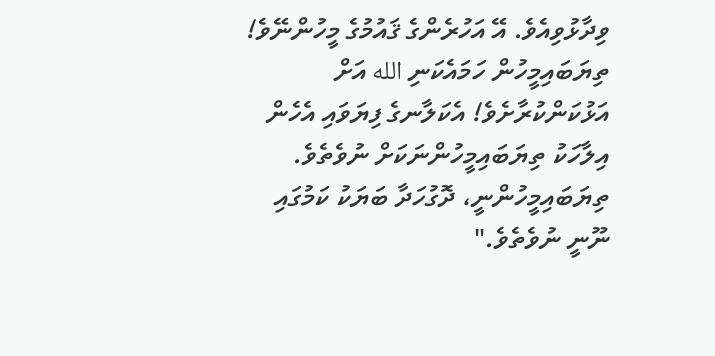ވިދާޅުވިއެވެ. އޭ އަހުރެންގެ ޤައުމުގެ މީހުންނޭވެ! ތިޔަބައިމީހުން ހަމައެކަނި الله އަށް އަޅުކަންކުރާށެވެ! އެކަލާނގެ ފިޔަވައި އެހެން އިލާހަކު ތިޔަބައިމީހުންނަކަށް ނުވެތެވެ. ތިޔަބައިމީހުންނީ، ދޮގުހަދާ ބަޔަކު ކަމުގައި ނޫނީ ނުވެތެވެ."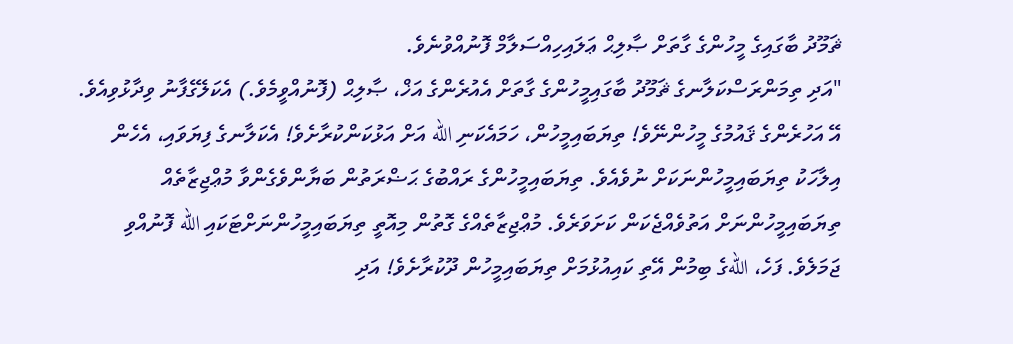ޘަމޫދު ބާގައިގެ މީހުންގެ ގާތަށް ޞާލިޙް ޢަލައިހިއްސަލާމް ފޮނުއްވުނެވެ.
"އަދި ތިމަންރަސްކަލާނގެ ޘަމޫދު ބާގައިމީހުންގެ ގާތަށް އެއުރެންގެ އަޚް، ޞާލިޙް (ފޮނުއްވީމެވެ.) އެކަލޭގެފާނު ވިދާޅުވިއެވެ. އޭ އަހުރެންގެ ޤައުމުގެ މީހުންނޭވެ! ތިޔަބައިމީހުން، ހަމައެކަނި الله އަށް އަޅުކަންކުރާށެވެ! އެކަލާނގެ ފިޔަވައި، އެހެން އިލާހަކު ތިޔަބައިމީހުންނަކަށް ނުވެއެވެ. ތިޔަބައިމީހުންގެ ރައްބުގެ ޙަޟްރަތުން ބަޔާންވެގެންވާ މުޢްޖިޒާތެއް ތިޔަބައިމީހުންނަށް އަތުވެއްޖެކަން ކަށަވަރެވެ. މުޢްޖިޒާތެއްގެ ގޮތުން މިއޮތީ ތިޔަބައިމީހުންނަށްޓަކައި الله ފޮނުއްވި ޖަމަލެވެ. ފަހެ، اللهގެ ބިމުން އޭތި ކައިއުޅުމަށް ތިޔަބައިމީހުން ދޫކުރާށެވެ! އަދި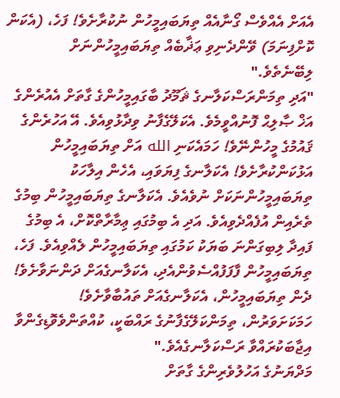އެއަށް އެއްވެސް ގޯނާއެއް ތިޔަބައިމީހުން ނުކުރާށެވެ! ފަހެ، (އެކަން ކޮށްފިނަމަ) ވޭންދެނިވި ޢަޛާބެއް ތިޔަބައިމީހުންނަށް ލިބޭނެތެވެ."
"އަދި ތިމަންރަސްކަލާނގެ ޘަމޫދު ބާގައިމީހުންގެ ގާތަށް އެއުރެންގެ އަޚް ޞާލިޙް ފޮނުއްވީމެވެ. އެކަލޭގެފާނު ވިދާޅުވިއެވެ. އޭ އަހުރެންގެ ޤައުމުގެ މީހުންނޭވެ! ހަމައެކަނި الله އަށް ތިޔަބައިމީހުން އަޅުކަންކުރާށެވެ! އެކަލާނގެ ފިޔަވައި، އެހެން އިލާހަކު ތިޔަބައިމީހުންނަކަށް ނުވެއެވެ. އެކަލާނގެ ތިޔަބައިމީހުން ބިމުގެ ތެރެއިން އުފެއްދެވިއެވެ. އަދި އެ ބިމުގައި ޢިމާރާތްކޮށް، އެ ބިމުގެ ފައިދާ ލިބިގަންނަ ބަޔަކު ކަމުގައި ތިޔަބައިމީހުން ލެއްވިއެވެ. ފަހެ، ތިޔަބައިމީހުން ފާފަފުއްސެވުންއެދި، އެކަލާނގެއަށް ދަންނަވާށެވެ! ދެން ތިޔަބައިމީހުން، އެކަލާނގެއަށް ތައުބާވާށެވެ! ހަމަކަށަވަރުން، ތިމަންކަލޭގެފާނުގެ ރައްބަކީ، ކުއްތަންވެވޮޑިގެންވާ އިޖާބަކުރައްވާ ރަސްކަލާނގެއެވެ."
މަދްޔަނުގެ އަހުލުވެރިންގެ ގާތަށް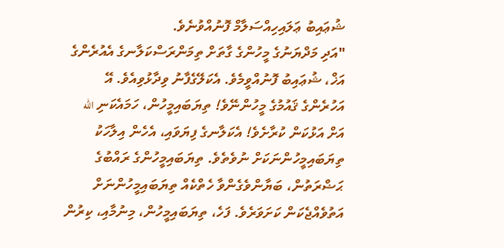ޝުޢައިބު ޢަލައިހިއްސަލާމް ފޮނުއްވުނެވެ.
"އަދި މަދްޔަނުގެ މީހުންގެ ގާތަށް ތިމަންރަސްކަލާނގެ އެއުރެންގެ އަޚް، ޝުޢައިބު ފޮނުއްވީމެވެ. އެކަލޭގެފާނު ވިދާޅުވިއެވެ. އޭ އަހުރެންގެ ޤައުމުގެ މީހުންނޭވެ! ތިޔަބައިމީހުން، ހަމައެކަނި الله އަށް އަޅުކަން ކުރާށެވެ! އެކަލާނގެ ފިޔަވައި، އެހެން އިލާހަކު ތިޔަބައިމީހުންނަކަށް ނުވެތެވެ. ތިޔަބައިމީހުންގެ ރައްބުގެ ޙަޟްރަތުން، ބަޔާންވެގެންވާ ހެތްކެއް ތިޔަބައިމީހުންނަށް އަތުވެއްޖެކަން ކަށަވަރެވެ. ފަހެ، ތިޔަބައިމީހުން، މިނުމާއި، ކިރުން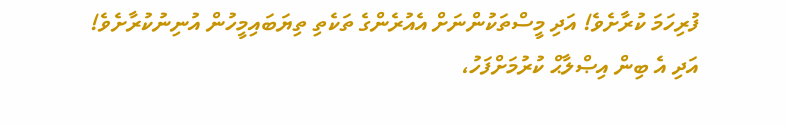ފުރިހަމަ ކުރާށެވެ! އަދި މީސްތަކުންނަށް އެއުރެންގެ ތަކެތި ތިޔަބައިމީހުން އުނިނުކުރާށެވެ! އަދި އެ ބިން އިޞްލާޙް ކުރުމަށްފަހު،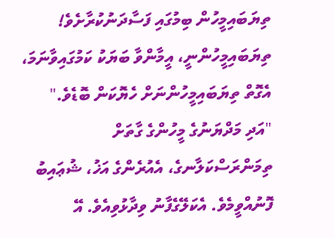ތިޔަބައިމީހުން ބިމުގައި ފަސާދަނުކުރާށެވެ! ތިޔަބައިމީހުންނީ، އީމާންވާ ބަޔަކު ކަމުގައިވާނަމަ، އެގޮތް ތިޔަބައިމީހުންނަށް ހެޔޮކަން ބޮޑެވެ."
"އަދި މަދްޔަނުގެ މީހުންގެ ގާތަށް ތިމަންރަސްކަލާނގެ، އެއުރެންގެ އަޚު، ޝުޢައިބު ފޮނުއްވީމެވެ. އެކަލޭގެފާނު ވިދާޅުވިއެވެ. އޭ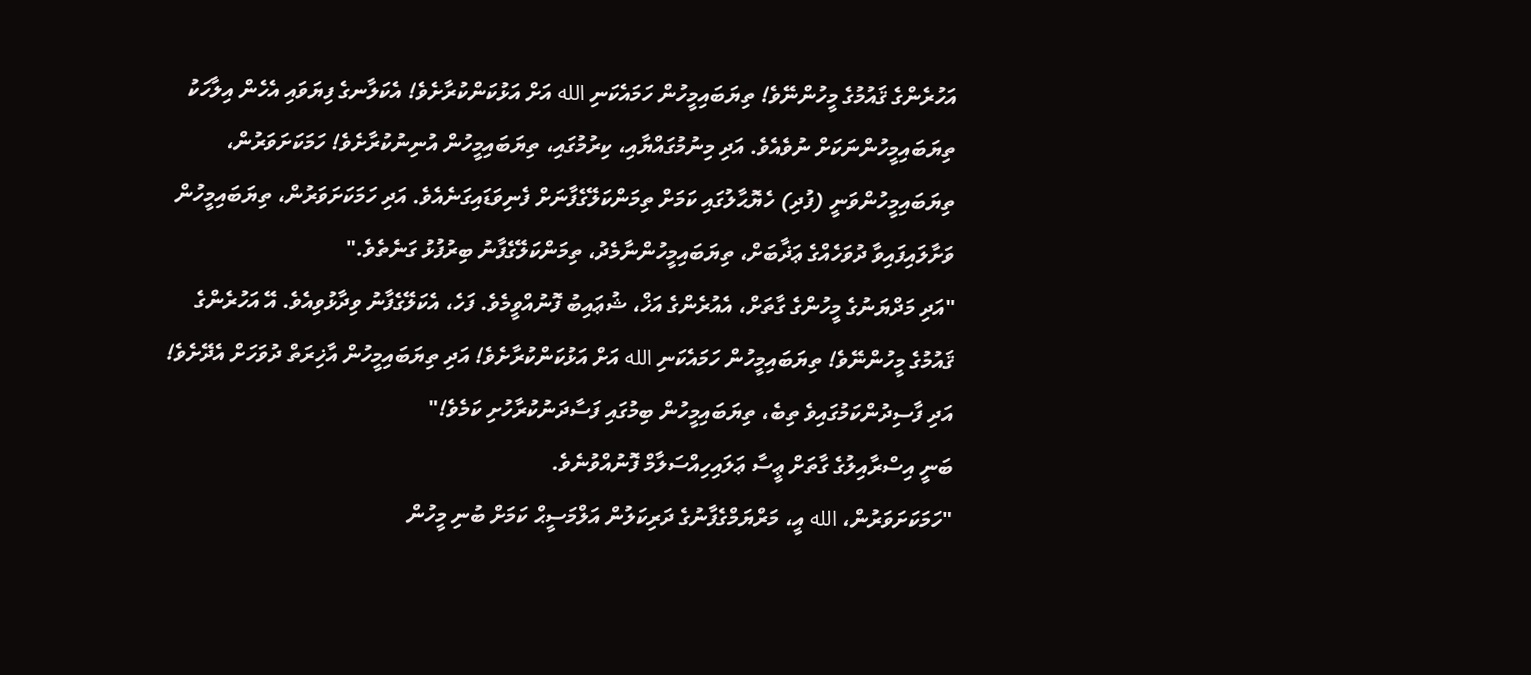އަހުރެންގެ ޤައުމުގެ މީހުންނޭވެ! ތިޔަބައިމީހުން ހަމައެކަނި الله އަށް އަޅުކަންކުރާށެވެ! އެކަލާނގެ ފިޔަވައި އެހެން އިލާހަކު ތިޔަބައިމީހުންނަކަށް ނުވެއެވެ. އަދި މިނުމުގައްޔާއި، ކިރުމުގައި، ތިޔަބައިމީހުން އުނިނުކުރާށެވެ! ހަމަކަށަވަރުން، ތިޔަބައިމީހުންވަނީ (ފުދި) ހެޔޮޙާލުގައި ކަމަށް ތިމަންކަލޭގެފާނަށް ފެނިވަޑައިގަނެއެވެ. އަދި ހަމަކަށަވަރުން، ތިޔަބައިމީހުން ވަށާލައިފައިވާ ދުވަހެއްގެ ޢަޛާބަށް، ތިޔަބައިމީހުންނާމެދު، ތިމަންކަލޭގެފާނު ބިރުފުޅު ގަނެތެވެ."
"އަދި މަދްޔަނުގެ މީހުންގެ ގާތަށް، އެއުރެންގެ އަޚް، ޝުޢައިބު ފޮނުއްވީމެވެ. ފަހެ، އެކަލޭގެފާނު ވިދާޅުވިއެވެ. އޭ އަހުރެންގެ ޤައުމުގެ މީހުންނޭވެ! ތިޔަބައިމީހުން ހަމައެކަނި الله އަށް އަޅުކަންކުރާށެވެ! އަދި ތިޔަބައިމީހުން އާޚިރަތް ދުވަހަށް އެދޭށެވެ! އަދި ފާސިދުންކަމުގައިވެ ތިބެ، ތިޔަބައިމީހުން ބިމުގައި ފަސާދަނުކުރާހުށި ކަމެވެ!"
ބަނީ އިސްރާއިލުގެ ގާތަށް ޢީސާ ޢަލައިހިއްސަލާމް ފޮނުއްވުނެވެ.
"ހަމަކަށަވަރުން، الله އީ، މަރްޔަމްގެފާނުގެ ދަރިކަލުން އަލްމަސީޙް ކަމަށް ބުނި މީހުން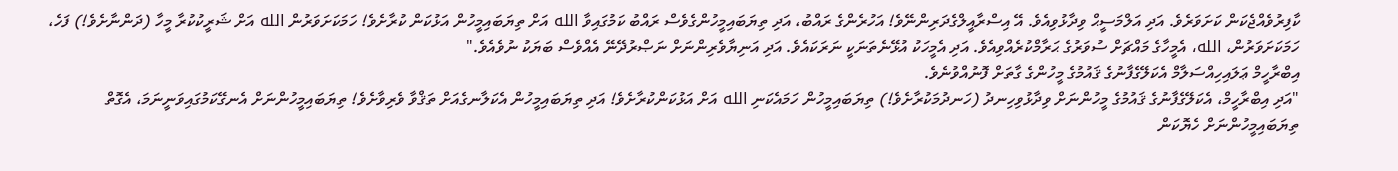ކާފިރުވެއްޖެކަން ކަށަވަރެވެ. އަދި އަލްމަސީޙް ވިދާޅުވިއެވެ. އޭ އިސްރާއީލްގެދަރިންނޭވެ! އަހުރެންގެ ރައްބު، އަދި ތިޔަބައިމީހުންގެވެސް ރައްބު ކަމުގައިވާ الله އަށް ތިޔަބައިމީހުން އަޅުކަން ކުރާށެވެ! ހަމަކަށަވަރުން الله އަށް ޝަރީކުކުރާ މީހާ (ދަންނާށެވެ!) ފަހެ، ހަމަކަށަވަރުން، الله، އެމީހާގެ މައްޗަށް ސުވަރުގެ ޙަރާމްކުރެއްވިއެވެ. އަދި އެމީހަކު އުޅޭނެތަނަކީ ނަރަކައެވެ. އަދި އަނިޔާވެރިންނަށް ނަޞްރުދޭނޭ އެއްވެސް ބަޔަކު ނުވެއެވެ."
އިބްރާހީމް ޢަލައިހިއްސަލާމް އެކަލޭގެފާނުގެ ޤައުމުގެ މީހުންގެ ގާތަށް ފޮނުއްވުނެވެ.
"އަދި އިބްރާހީމް، އެކަލޭގެފާނުގެ ޤައުމުގެ މީހުންނަށް ވިދާޅުވިހިނދު (ހަނދުމަކުރާށެވެ!) ތިޔަބައިމީހުން ހަމައެކަނި الله އަށް އަޅުކަންކުރާށެވެ! އަދި ތިޔަބައިމީހުން އެކަލާނގެއަށް ތަޤްވާ ވެރިވާށެވެ! ތިޔަބައިމީހުންނަށް އެނގޭކަމުގައިވަނީނަމަ، އެގޮތް ތިޔަބައިމީހުންނަށް ހެޔޮކަން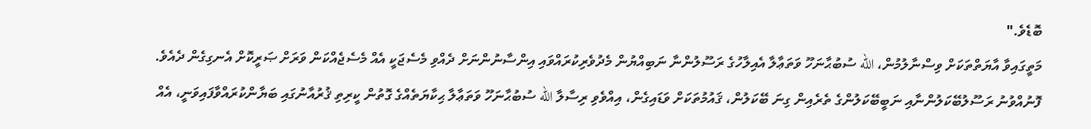ބޮޑެވެ."
މަތީގައިވާ އާޔަތްތަކަށް ވިސްނާލުމުން، الله ސުބުޙާނަހޫ ވަތަޢާލާ އެއިލާހުގެ ރަސޫލުންނާ ނަބިއްޔުން މެދުވެރިކުރައްވައި އިންސާނުންނަށް ދެއްވި މެސެޖަކީ އެއް މެސެޖެއްކަން ވަރަށް ޞަރީކޮށް އެނގިގެން ދެއެވެ. ފޮނުއްވުނު ރަސޫލުބޭކަލުންނާއި ނަބީބޭކަލުންގެ ތެރެއިން ގިނަ ބޭކަލުން، ޤައުމުތަކަށް ވަޑައިގެން، އިއްވެވި ރިސާލާ الله ސުބުޙާނަހޫ ވަތަޢާލާ ޙިކާޔަތެއްގެ ގޮތުން ކީރިތި ޤުރުއާނުގައި ބަޔާންކުރައްވާފައިވަނީ، އެއް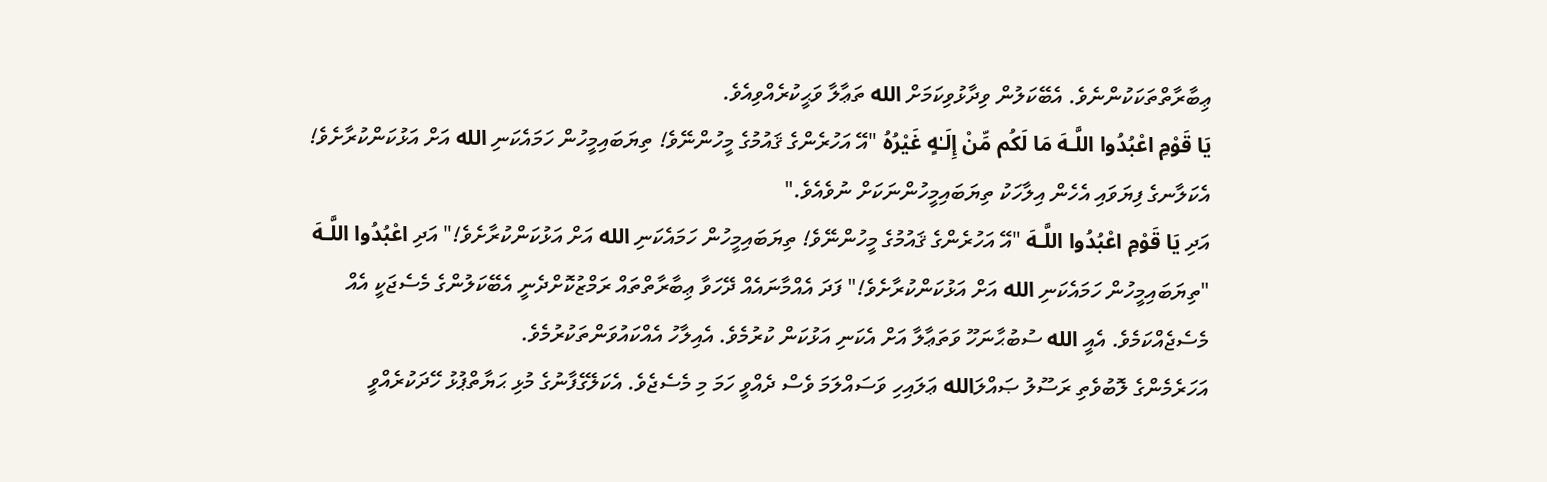ޢިބާރާތްތަކަކުންނެވެ. އެބޭކަލުން ވިދާޅުވިކަމަށް الله ތަޢާލާ ވަޙީކުރެއްވިއެވެ.
يَا قَوْمِ اعْبُدُوا اللَّـهَ مَا لَكُم مِّنْ إِلَـٰهٍ غَيْرُهُ "އޭ އަހުރެންގެ ޤައުމުގެ މީހުންނޭވެ! ތިޔަބައިމީހުން ހަމައެކަނި الله އަށް އަޅުކަންކުރާށެވެ! އެކަލާނގެ ފިޔަވައި އެހެން އިލާހަކު ތިޔަބައިމީހުންނަކަށް ނުވެއެވެ."
އަދި يَا قَوْمِ اعْبُدُوا اللَّـهَ "އޭ އަހުރެންގެ ޤައުމުގެ މީހުންނޭވެ! ތިޔަބައިމީހުން ހަމައެކަނި الله އަށް އަޅުކަންކުރާށެވެ!" އަދި اعْبُدُوا اللَّـهَ "ތިޔަބައިމީހުން ހަމައެކަނި الله އަށް އަޅުކަންކުރާށެވެ!" ފަދަ އެއްމާނައެއް ދޭހަވާ ޢިބާރާތްތައް ރަމްޒުކޮށްދެނީ އެބޭކަލުންގެ މެސެޖަކީ އެއް މެސެޖެއްކަމެވެ. އެއީ الله ސުބުޙާނަހޫ ވަތަޢާލާ އަށް އެކަނި އަޅުކަން ކުރުމެވެ. އެއިލާހު އެއްކައުވަންތަކުރުމެވެ.
އަހަރެމެންގެ ލޮބުވެތި ރަސޫލު ޞައްލަالله ޢަލައިހި ވަސައްލަމަ ވެސް ދެއްވީ ހަމަ މި މެސެޖެވެ. އެކަލޭގެފާނުގެ މުޅި ޙަޔާތްޕުޅު ހޭދަކުރެއްވީ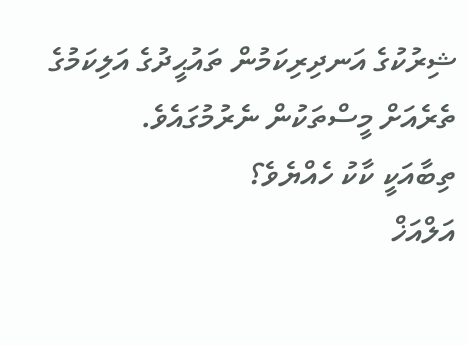ޝިރުކުގެ އަނދިރިކަމުން ތައުޙީދުގެ އަލިކަމުގެ ތެރެއަށް މީސްތަކުން ނެރުމުގައެވެ.
ތިބާއަކީ ކާކު ހެއްޔެވެ؟
އަލްއަޚް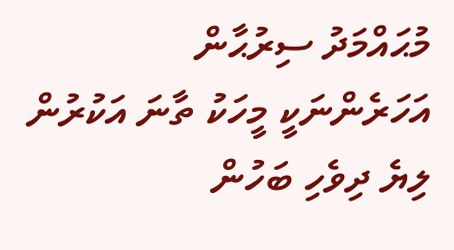މުޙައްމަދު ސިރުޙާން
އަހަރެންނަކީ މީހަކު ތާނަ އަކުރުން ލިޔެ ދިވެހި ބަހުން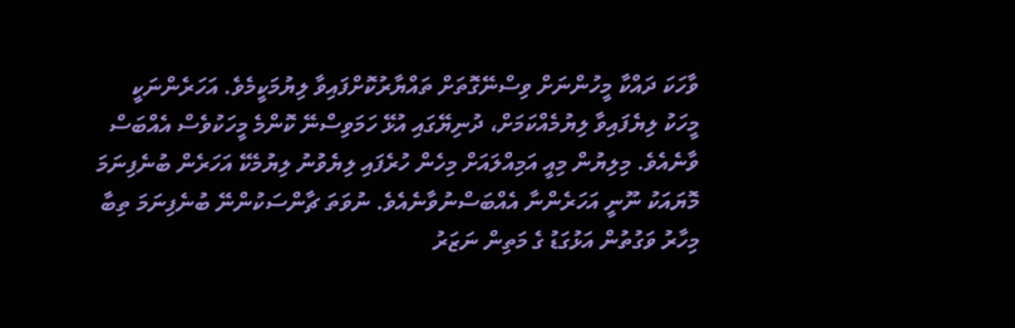ވާހަކަ ދައްކާ މީހުންނަށް ވިސްނޭގޮތަށް ތައްޔާރުކޮށްފައިވާ ލިޔުމަކީމެވެ. އަހަރެންނަކީ މީހަކު ލިޔެފައިވާ ލިޔުމެއްކަމަށް، ދުނިޔޭގައި އުޅޭ ހަމަވިސްނޭ ކޮންމެ މީހަކުވެސް އެއްބަސް ވާނެއެވެ. މިލިޔުން މިއީ އަމިއްލައަށް މިހެން ހުރެފައި ލިޔެވުނު ލިޔުމެކޭ އަހަރެން ބުނެފިނަމަ މޮޔައަކު ނޫނީ އަހަރެންނާ އެއްބަސްނުވާނެއެވެ. ނުވަތަ ޗާންސަކުންނޭ ބުނެފިނަމަ ތިބާ މިހާރު ވަގުތުން އަޅުގަޑު ގެ މަތިން ނަޒަރު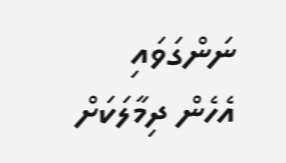ނަންގަވައި އެހެން ދިމާލަކަށް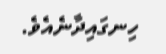ހިނގައިދާނެއެވެ.